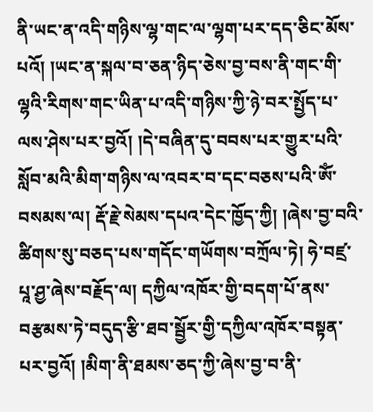ནི་ཡང་ན་འདི་གཉིས་ལྷ་གང་ལ་ལྷག་པར་དད་ཅིང་མོས་པའོ། །ཡང་ན་སྐལ་བ་ཅན་ཉིད་ཅེས་བྱ་བས་ནི་གང་གི་ལྷའི་རིགས་གང་ཡིན་པ་འདི་གཉིས་ཀྱི་ཉེ་བར་སྤྱོད་པ་ལས་ཤེས་པར་བྱའོ། །དེ་བཞིན་དུ་བབས་པར་གྱུར་པའི་སློབ་མའི་མིག་གཉིས་ལ་འབར་བ་དང་བཅས་པའི་ཨོཾ་བསམས་ལ། རྡོ་རྗེ་སེམས་དཔའ་དེང་ཁྱོད་ཀྱི། །ཞེས་བྱ་བའི་ཚིགས་སུ་བཅད་པས་གདོང་གཡོགས་བཀྲོལ་ཏེ། ཧེ་བཛྲ་པཱ་ཤྱ་ཞེས་བརྗོད་ལ། དཀྱིལ་འཁོར་གྱི་བདག་པོ་ནས་བརྩམས་ཏེ་བདུད་རྩི་ཐབ་སྦྱོར་གྱི་དཀྱིལ་འཁོར་བསྟན་པར་བྱའོ། །མིག་ནི་ཐམས་ཅད་ཀྱི་ཞེས་བྱ་བ་ནི་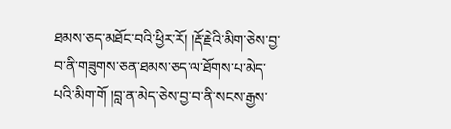ཐམས་ཅད་མཐོང་བའི་ཕྱིར་རོ། །རྡོ་རྗེའི་མིག་ཅེས་བྱ་བ་ནི་གཟུགས་ཅན་ཐམས་ཅད་ལ་ཐོགས་པ་མེད་པའི་མིག་གོ །བླ་ན་མེད་ཅེས་བྱ་བ་ནི་སངས་རྒྱས་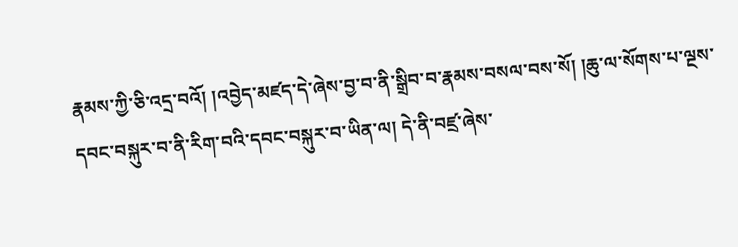རྣམས་ཀྱི་ཅི་འདྲ་བའོ། །འབྱེད་མཛད་དེ་ཞེས་བྱ་བ་ནི་སྒྲིབ་བ་རྣམས་བསལ་བས་སོ། །ཆུ་ལ་སོགས་པ་ལྔས་དབང་བསྐུར་བ་ནི་རིག་བའི་དབང་བསྐུར་བ་ཡིན་ལ། དེ་ནི་བཛྲ་ཞེས་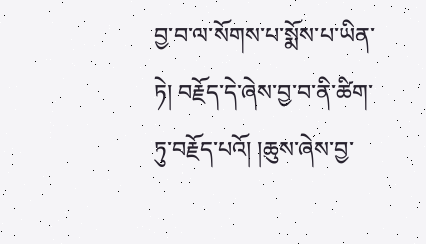བྱ་བ་ལ་སོགས་པ་སྨོས་པ་ཡིན་ཏེ། བརྗོད་དེ་ཞེས་བྱ་བ་ནི་ཚིག་ཏུ་བརྗོད་པའོ། །ཆུས་ཞེས་བྱ་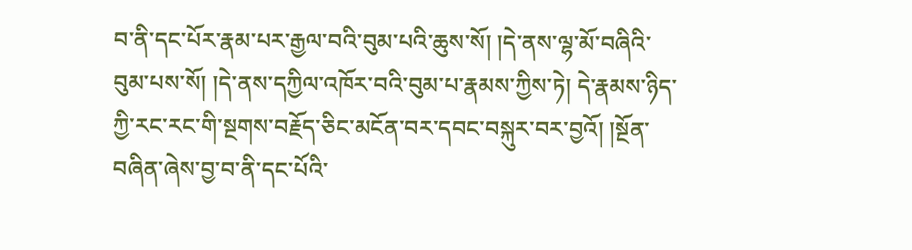བ་ནི་དང་པོར་རྣམ་པར་རྒྱལ་བའི་བུམ་པའི་ཆུས་སོ། །དེ་ནས་ལྷ་མོ་བཞིའི་བུམ་པས་སོ། །དེ་ནས་དཀྱིལ་འཁོར་བའི་བུམ་པ་རྣམས་ཀྱིས་ཏེ། དེ་རྣམས་ཉིད་ཀྱི་རང་རང་གི་སྔགས་བརྗོད་ཅིང་མངོན་བར་དབང་བསྐུར་བར་བྱའོ། །སྔོན་བཞིན་ཞེས་བྱ་བ་ནི་དང་པོའི་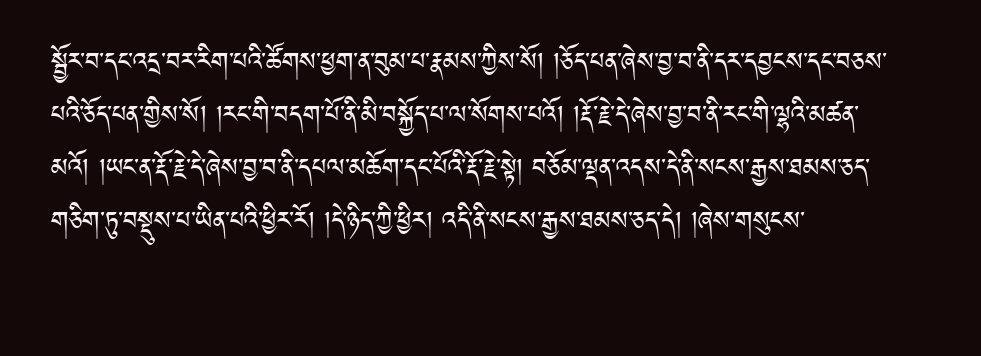སྦྱོར་བ་དང་འདྲ་བར་རིག་པའི་ཚོགས་ཕྱག་ན་བུམ་པ་རྣམས་ཀྱིས་སོ། །ཅོད་པན་ཞེས་བྱ་བ་ནི་དར་དབྱངས་དང་བཅས་པའི་ཅོད་པན་གྱིས་སོ། །རང་གི་བདག་པོ་ནི་མི་བསྐྱོད་པ་ལ་སོགས་པའོ། །རྡོ་རྗེ་དེ་ཞེས་བྱ་བ་ནི་རང་གི་ལྷའི་མཚན་མའོ། །ཡང་ན་རྡོ་རྗེ་དེ་ཞེས་བྱ་བ་ནི་དཔལ་མཆོག་དང་པོའི་རྡོ་རྗེ་སྟེ། བཅོམ་ལྡན་འདས་དེ་ནི་སངས་རྒྱས་ཐམས་ཅད་གཅིག་ཏུ་བསྡུས་པ་ཡིན་པའི་ཕྱིར་རོ། །དེ་ཉིད་ཀྱི་ཕྱིར། འདི་ནི་སངས་རྒྱས་ཐམས་ཅད་དེ། །ཞེས་གསུངས་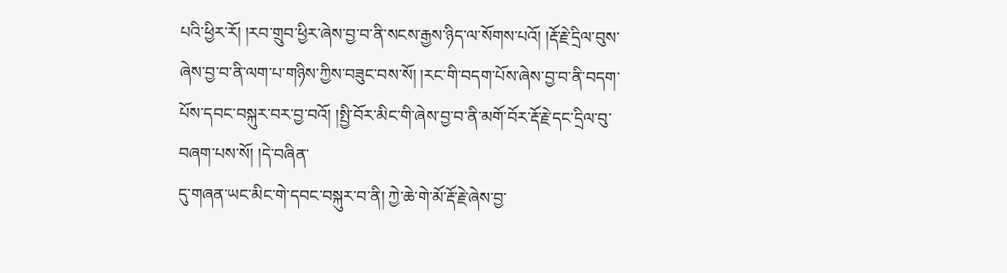པའི་ཕྱིར་རོ། །རབ་གྲུབ་ཕྱིར་ཞེས་བྱ་བ་ནི་སངས་རྒྱས་ཉིད་ལ་སོགས་པའོ། །རྡོ་རྗེ་དྲིལ་བུས་ཞེས་བྱ་བ་ནི་ལག་པ་གཉིས་ཀྱིས་བཟུང་བས་སོ། །རང་གི་བདག་པོས་ཞེས་བྱ་བ་ནི་བདག་པོས་དབང་བསྐུར་བར་བྱ་བའོ། །སྤྱི་བོར་མིང་གི་ཞེས་བྱ་བ་ནི་མགོ་བོར་རྡོ་རྗེ་དང་དྲིལ་བུ་བཞག་པས་སོ། །དེ་བཞིན་
དུ་གཞན་ཡང་མིང་གེ་དབང་བསྐུར་བ་ནི། ཀྱེ་ཆེ་གེ་མོ་རྡོ་རྗེ་ཞེས་བྱ་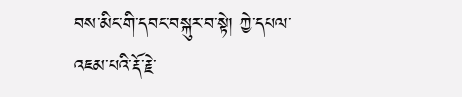བས་མིང་གི་དབང་བསྐུར་བ་སྟེ། ཀྱེ་དཔལ་འཇམ་པའི་རྡོ་རྗེ་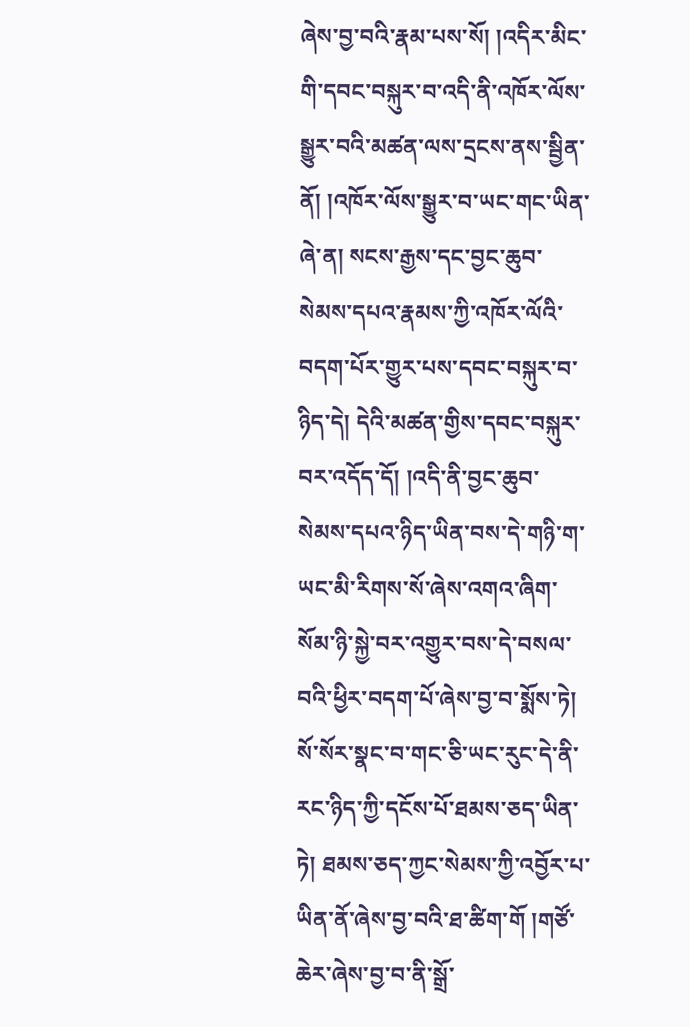ཞེས་བྱ་བའི་རྣམ་པས་སོ། །འདིར་མིང་གི་དབང་བསྐུར་བ་འདི་ནི་འཁོར་ལོས་སྒྱུར་བའི་མཚན་ལས་དྲངས་ནས་སྦྱིན་ནོ། །འཁོར་ལོས་སྒྱུར་བ་ཡང་གང་ཡིན་ཞེ་ན། སངས་རྒྱས་དང་བྱང་ཆུབ་སེམས་དཔའ་རྣམས་ཀྱི་འཁོར་ལོའི་བདག་པོར་གྱུར་པས་དབང་བསྐུར་བ་ཉིད་དེ། དེའི་མཚན་གྱིས་དབང་བསྐུར་བར་འདོད་དོ། །འདི་ནི་བྱང་ཆུབ་སེམས་དཔའ་ཉིད་ཡིན་བས་དེ་གཉི་ག་ཡང་མི་རིགས་སོ་ཞེས་འགའ་ཞིག་སོམ་ཉི་སྐྱེ་བར་འགྱུར་བས་དེ་བསལ་བའི་ཕྱིར་བདག་པོ་ཞེས་བྱ་བ་སྨོས་ཏེ། སོ་སོར་སྣང་བ་གང་ཅི་ཡང་རུང་དེ་ནི་རང་ཉིད་ཀྱི་དངོས་པོ་ཐམས་ཅད་ཡིན་ཏེ། ཐམས་ཅད་ཀྱང་སེམས་ཀྱི་འབྱོར་པ་ཡིན་ནོ་ཞེས་བྱ་བའི་ཐ་ཚིག་གོ །གཙོ་ཆེར་ཞེས་བྱ་བ་ནི་སྒྲོ་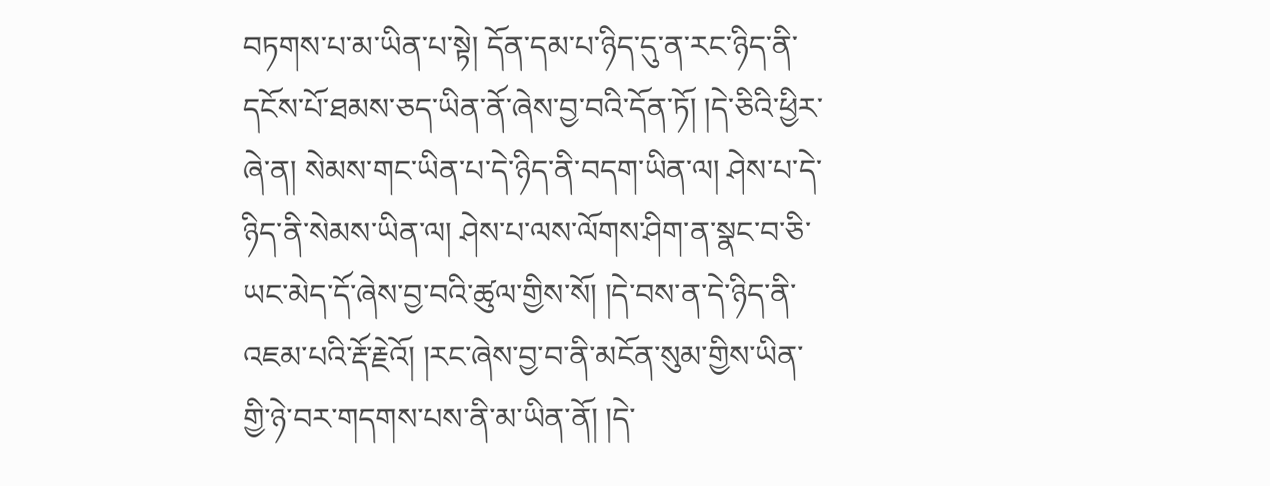བཏགས་པ་མ་ཡིན་པ་སྟེ། དོན་དམ་པ་ཉིད་དུ་ན་རང་ཉིད་ནི་དངོས་པོ་ཐམས་ཅད་ཡིན་ནོ་ཞེས་བྱ་བའི་དོན་ཏོ། །དེ་ཅིའི་ཕྱིར་ཞེ་ན། སེམས་གང་ཡིན་པ་དེ་ཉིད་ནི་བདག་ཡིན་ལ། ཤེས་པ་དེ་ཉིད་ནི་སེམས་ཡིན་ལ། ཤེས་པ་ལས་ལོགས་ཤིག་ན་སྣང་བ་ཅི་ཡང་མེད་དོ་ཞེས་བྱ་བའི་ཚུལ་གྱིས་སོ། །དེ་བས་ན་དེ་ཉིད་ནི་འཇམ་པའི་རྡོ་རྗེའོ། །རང་ཞེས་བྱ་བ་ནི་མངོན་སུམ་གྱིས་ཡིན་གྱི་ཉེ་བར་གདགས་པས་ནི་མ་ཡིན་ནོ། །དེ་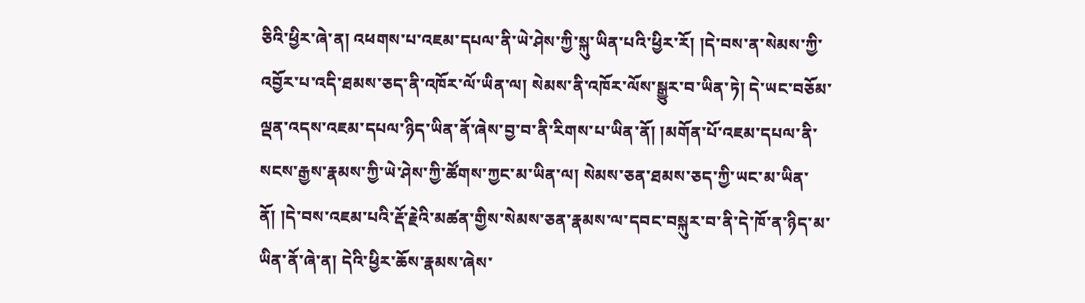ཅིའི་ཕྱིར་ཞེ་ན། འཕགས་པ་འཇམ་དཔལ་ནི་ཡེ་ཤེས་ཀྱི་སྐུ་ཡིན་པའི་ཕྱིར་རོ། །དེ་བས་ན་སེམས་ཀྱི་འབྱོར་པ་འདི་ཐམས་ཅད་ནི་འཁོར་ལོ་ཡིན་ལ། སེམས་ནི་འཁོར་ལོས་སྒྱུར་བ་ཡིན་ཏེ། དེ་ཡང་བཅོམ་ལྡན་འདས་འཇམ་དཔལ་ཉིད་ཡིན་ནོ་ཞེས་བྱ་བ་ནི་རིགས་པ་ཡིན་ནོ། །མགོན་པོ་འཇམ་དཔལ་ནི་སངས་རྒྱས་རྣམས་ཀྱི་ཡེ་ཤེས་ཀྱི་ཚོགས་ཀྱང་མ་ཡིན་ལ། སེམས་ཅན་ཐམས་ཅད་ཀྱི་ཡང་མ་ཡིན་ནོ། །དེ་བས་འཇམ་པའི་རྡོ་རྗེའི་མཚན་གྱིས་སེམས་ཅན་རྣམས་ལ་དབང་བསྐུར་བ་ནི་དེ་ཁོ་ན་ཉིད་མ་ཡིན་ནོ་ཞེ་ན། དེའི་ཕྱིར་ཆོས་རྣམས་ཞེས་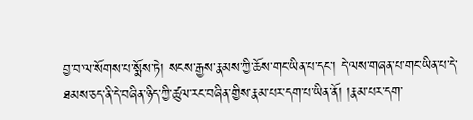བྱ་བ་ལ་སོགས་པ་སྨོས་ཏེ། སངས་རྒྱས་རྣམས་ཀྱི་ཆོས་གང་ཡིན་པ་དང་། དེ་ལས་གཞན་པ་གང་ཡིན་པ་དེ་ཐམས་ཅད་ནི་དེ་བཞིན་ཉིད་ཀྱི་ཚུལ་རང་བཞིན་གྱིས་རྣམ་པར་དག་པ་ཡིན་ནོ། །རྣམ་པར་དག་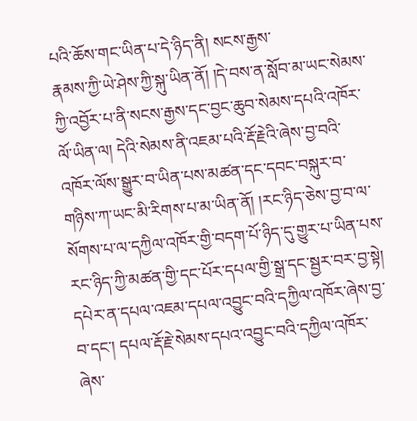པའི་ཆོས་གང་ཡིན་པ་དེ་ཉིད་ནི། སངས་རྒྱས་
རྣམས་ཀྱི་ཡེ་ཤེས་ཀྱི་སྐུ་ཡིན་ནོ། །དེ་བས་ན་སློབ་མ་ཡང་སེམས་ཀྱི་འབྱོར་པ་ནི་སངས་རྒྱས་དང་བྱང་ཆུབ་སེམས་དཔའི་འཁོར་ལོ་ཡིན་ལ། དེའི་སེམས་ནི་འཇམ་པའི་རྡོ་རྗེའི་ཞེས་བྱ་བའི་འཁོར་ལོས་སྒྱུར་བ་ཡིན་པས་མཚན་དང་དབང་བསྐུར་བ་གཉིས་ཀ་ཡང་མི་རིགས་པ་མ་ཡིན་ནོ། །རང་ཉིད་ཅེས་བྱ་བ་ལ་སོགས་པ་ལ་དཀྱིལ་འཁོར་གྱི་བདག་པོ་ཉིད་དུ་གྱུར་པ་ཡིན་པས་རང་ཉིད་ཀྱི་མཚན་གྱི་དང་པོར་དཔལ་གྱི་སྒྲ་དང་སྦྱར་བར་བྱ་སྟེ། དཔེར་ན་དཔལ་འཇམ་དཔལ་འབྱུང་བའི་དཀྱིལ་འཁོར་ཞེས་བྱ་བ་དང་། དཔལ་རྡོ་རྗེ་སེམས་དཔའ་འབྱུང་བའི་དཀྱིལ་འཁོར་ཞེས་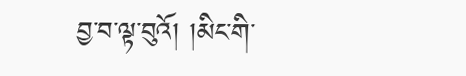བྱ་བ་ལྟ་བུའོ། །མིང་གི་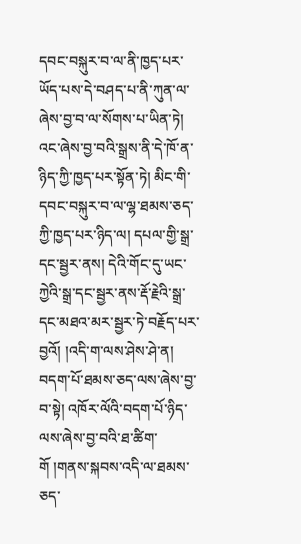དབང་བསྐུར་བ་ལ་ནི་ཁྱད་པར་ཡོད་པས་དེ་བཤད་པ་ནི་ཀུན་ལ་ཞེས་བྱ་བ་ལ་སོགས་པ་ཡིན་ཏེ། འང་ཞེས་བྱ་བའི་སྒྲས་ནི་དེ་ཁོ་ན་ཉིད་ཀྱི་ཁྱད་པར་སྟོན་ཏེ། མིང་གི་དབང་བསྐུར་བ་ལ་ལྷ་ཐམས་ཅད་ཀྱི་ཁྱད་པར་ཉིད་ལ། དཔལ་གྱི་སྒྲ་དང་སྦྱར་ནས། དེའི་གོང་དུ་ཡང་ཀྱེའི་སྒྲ་དང་སྦྱར་ནས་རྡོ་རྗེའི་སྒྲ་དང་མཐའ་མར་སྦྱར་ཏེ་བརྗོད་པར་བྱའོ། །འདི་ག་ལས་ཤེས་ཤེ་ན། བདག་པོ་ཐམས་ཅད་ལས་ཞེས་བྱ་བ་སྟེ། འཁོར་ལོའི་བདག་པོ་ཉིད་ལས་ཞེས་བྱ་བའི་ཐ་ཚིག་གོ །གནས་སྐབས་འདི་ལ་ཐམས་ཅད་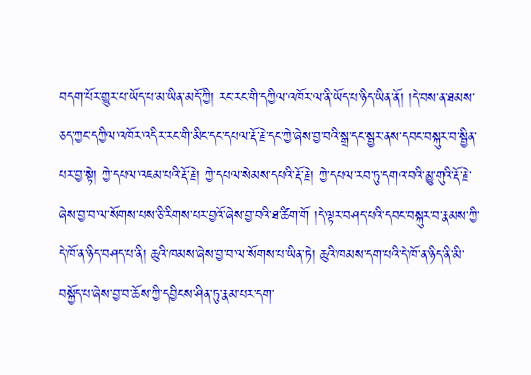བདག་པོར་གྱུར་པ་ཡོད་པ་མ་ཡིན་མདོ་ཀྱི། རང་རང་གི་དཀྱིལ་འཁོར་ལ་ནི་ཡོད་པ་ཉིད་ཡིན་ནོ། །དེ་བས་ན་ཐམས་ཅད་ཀྱང་དཀྱིལ་འཁོར་འདིར་རང་གི་མིང་དང་དཔལ་རྡོ་རྗེ་དང་ཀྱེ་ཞེས་བྱ་བའི་སྒྲ་དང་སྦྱར་ནས་དབང་བསྐུར་བ་སྦྱིན་པར་བྱ་སྟེ། ཀྱེ་དཔལ་འཇམ་པའི་རྡོ་རྗེ། ཀྱེ་དཔལ་སེམས་དཔའི་རྡོ་རྗེ། ཀྱེ་དཔལ་རབ་ཏུ་དགའ་བའི་མྱུ་གུའི་རྡོ་རྗེ་ཞེས་བྱ་བ་ལ་སོགས་པས་ཅི་རིགས་པར་བྱའོ་ཞེས་བྱ་བའི་ཐ་ཚིག་གོ །དེ་ལྟར་བཤད་པའི་དབང་བསྐུར་བ་རྣམས་ཀྱི་དེ་ཁོ་ན་ཉིད་བཤད་པ་ནི། ཆུའི་ཁམས་ཞེས་བྱ་བ་ལ་སོགས་པ་ཡིན་ཏེ། ཆུའི་ཁམས་དག་པའི་དེ་ཁོ་ན་ཉིད་ནི་མི་བསྐྱོད་པ་ཞེས་བྱ་བ་ཆོས་ཀྱི་དབྱིངས་ཤིན་ཏུ་རྣམ་པར་དག་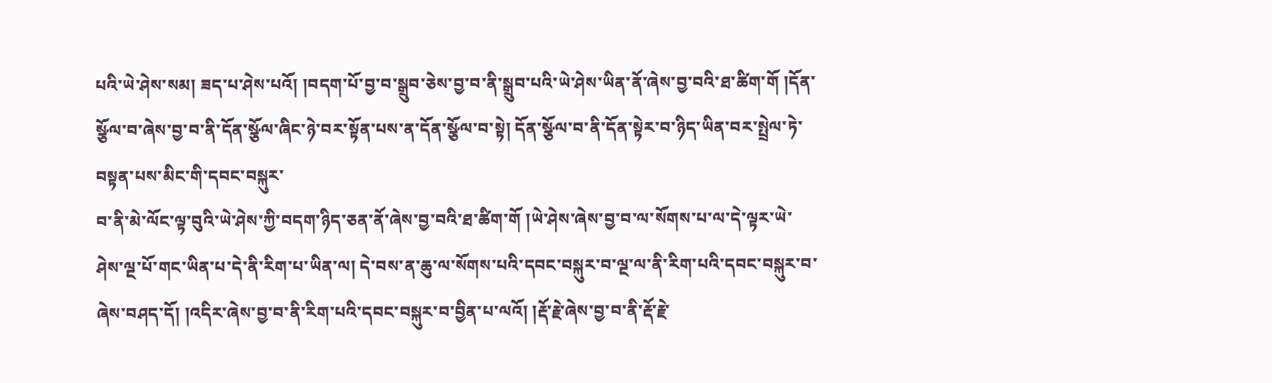པའི་ཡེ་ཤེས་སམ། ཟད་པ་ཤེས་པའོ། །བདག་པོ་བྱ་བ་སྒྲུབ་ཅེས་བྱ་བ་ནི་སྒྲུབ་པའི་ཡེ་ཤེས་ཡིན་ནོ་ཞེས་བྱ་བའི་ཐ་ཚིག་གོ །དོན་སྩོལ་བ་ཞེས་བྱ་བ་ནི་དོན་སྩོལ་ཞིང་ཉེ་བར་སྟོན་པས་ན་དོན་སྩོལ་བ་སྟེ། དོན་སྩོལ་བ་ནི་དོན་སྟེར་བ་ཉིད་ཡིན་བར་སྤྲེལ་ཏེ་བསྟན་པས་མིང་གི་དབང་བསྐུར་
བ་ནི་མེ་ལོང་ལྟ་བུའི་ཡེ་ཤེས་ཀྱི་བདག་ཉིད་ཅན་ནོ་ཞེས་བྱ་བའི་ཐ་ཚིག་གོ །ཡེ་ཤེས་ཞེས་བྱ་བ་ལ་སོགས་པ་ལ་དེ་ལྟར་ཡེ་ཤེས་ལྔ་པོ་གང་ཡིན་པ་དེ་ནི་རིག་པ་ཡིན་ལ། དེ་བས་ན་ཆུ་ལ་སོགས་པའི་དབང་བསྐུར་བ་ལྔ་ལ་ནི་རིག་པའི་དབང་བསྐུར་བ་ཞེས་བཤད་དོ། །འདིར་ཞེས་བྱ་བ་ནི་རིག་པའི་དབང་བསྐུར་བ་བྱིན་པ་ལའོ། །རྡོ་རྗེ་ཞེས་བྱ་བ་ནི་རྡོ་རྗེ་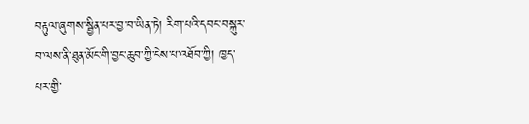བརྟུལ་ཞུགས་སྦྱིན་པར་བྱ་བ་ཡིན་ཏེ། རིག་པའི་དབང་བསྐུར་བ་ལས་ནི་ཐུན་མོང་གི་བྱང་ཆུབ་ཀྱི་ངེས་པ་འཐོབ་ཀྱི། ཁྱད་པར་གྱི་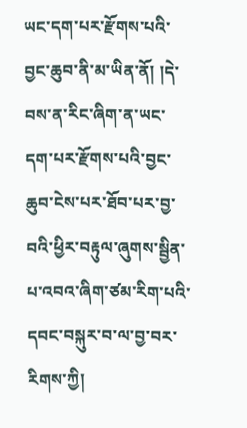ཡང་དག་པར་རྫོགས་པའི་བྱང་ཆུབ་ནི་མ་ཡིན་ནོ། །དེ་བས་ན་རིང་ཞིག་ན་ཡང་དག་པར་རྫོགས་པའི་བྱང་ཆུབ་ངེས་པར་ཐོབ་པར་བྱ་བའི་ཕྱིར་བརྟུལ་ཞུགས་སྦྱིན་པ་འབའ་ཞིག་ཙམ་རིག་པའི་དབང་བསྐུར་བ་ལ་བྱ་བར་རིགས་ཀྱི།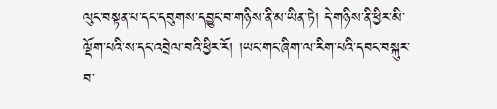ལུང་བསྟན་པ་དང་དབུགས་དབྱུང་བ་གཉིས་ནི་མ་ཡིན་ཏེ། དེ་གཉིས་ནི་ཕྱིར་མི་ལྡོག་པའི་ས་དང་འབྲེལ་བའི་ཕྱིར་རོ། །ཡང་གང་ཞིག་ལ་རིག་པའི་དབང་བསྐུར་བ་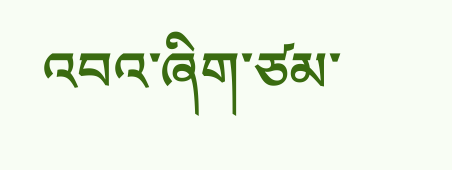འབའ་ཞིག་ཙམ་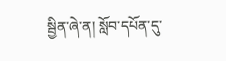སྦྱིན་ཞེ་ན། སློབ་དཔོན་དུ་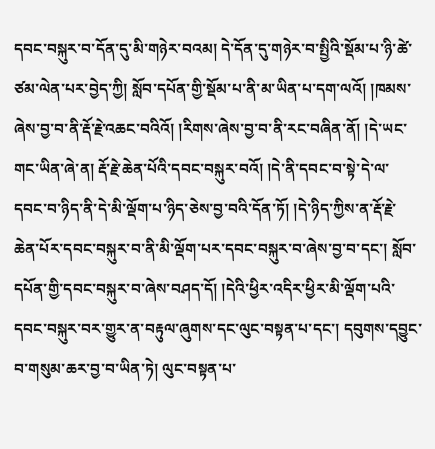དབང་བསྐུར་བ་དོན་དུ་མི་གཉེར་བའམ། དེ་དོན་དུ་གཉེར་བ་སྤྱིའི་སྡོམ་པ་ཉི་ཚེ་ཙམ་ལེན་པར་བྱེད་ཀྱི། སློབ་དཔོན་གྱི་སྡོམ་པ་ནི་མ་ཡིན་པ་དག་ལའོ། །ཁམས་ཞེས་བྱ་བ་ནི་རྡོ་རྗེ་འཆང་བའིའོ། །རིགས་ཞེས་བྱ་བ་ནི་རང་བཞིན་ནོ། །དེ་ཡང་གང་ཡིན་ཞེ་ན། རྡོ་རྗེ་ཆེན་པོའི་དབང་བསྐུར་བའོ། །དེ་ནི་དབང་བ་སྟེ་དེ་ལ་དབང་བ་ཉིད་ནི་དེ་མི་ལྡོག་པ་ཉིད་ཅེས་བྱ་བའི་དོན་ཏོ། །དེ་ཉིད་ཀྱིས་ན་རྡོ་རྗེ་ཆེན་པོར་དབང་བསྐུར་བ་ནི་མི་ལྡོག་པར་དབང་བསྐུར་བ་ཞེས་བྱ་བ་དང་། སློབ་དཔོན་གྱི་དབང་བསྐུར་བ་ཞེས་བཤད་དོ། །དེའི་ཕྱིར་འདིར་ཕྱིར་མི་ལྡོག་པའི་དབང་བསྐུར་བར་གྱུར་ན་བརྟུལ་ཞུགས་དང་ལུང་བསྟན་པ་དང་། དབུགས་དབྱུང་བ་གསུམ་ཆར་བྱ་བ་ཡིན་ཏེ། ལུང་བསྟན་པ་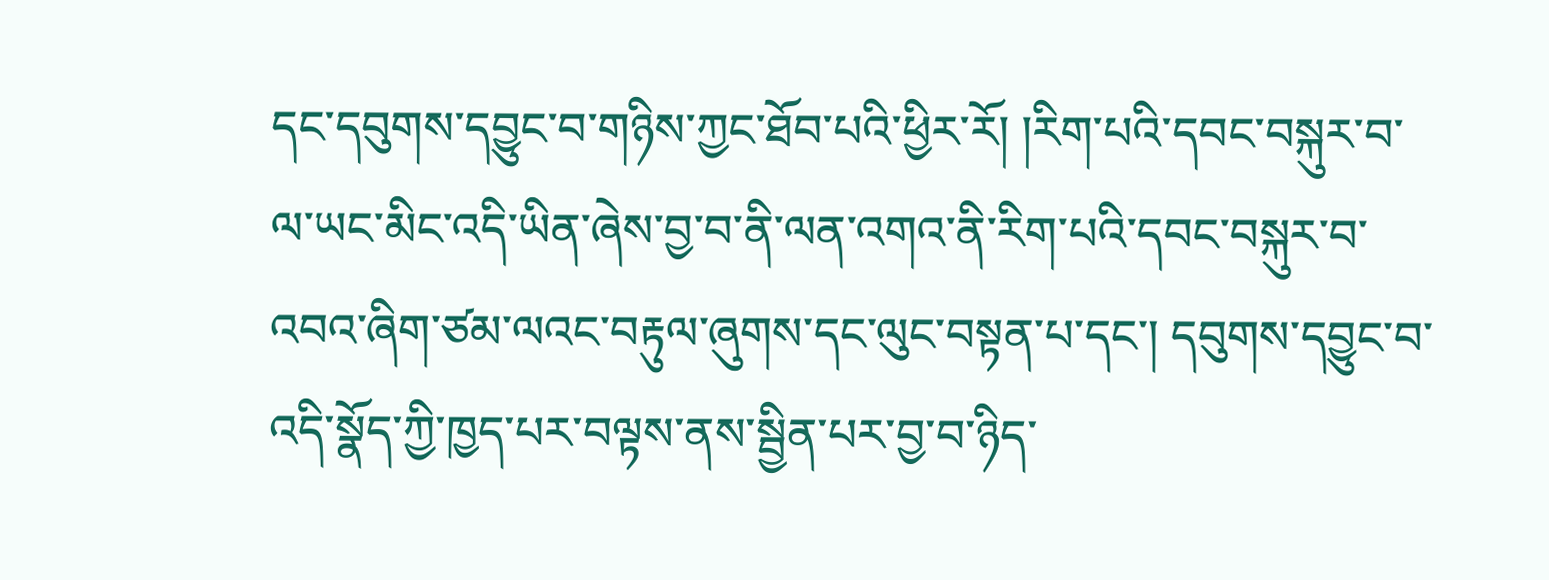དང་དབུགས་དབྱུང་བ་གཉིས་ཀྱང་ཐོབ་པའི་ཕྱིར་རོ། །རིག་པའི་དབང་བསྐུར་བ་ལ་ཡང་མིང་འདི་ཡིན་ཞེས་བྱ་བ་ནི་ལན་འགའ་ནི་རིག་པའི་དབང་བསྐུར་བ་འབའ་ཞིག་ཙམ་ལའང་བརྟུལ་ཞུགས་དང་ལུང་བསྟན་པ་དང་། དབུགས་དབྱུང་བ་འདི་སྣོད་ཀྱི་ཁྱད་པར་བལྟས་ནས་སྦྱིན་པར་བྱ་བ་ཉིད་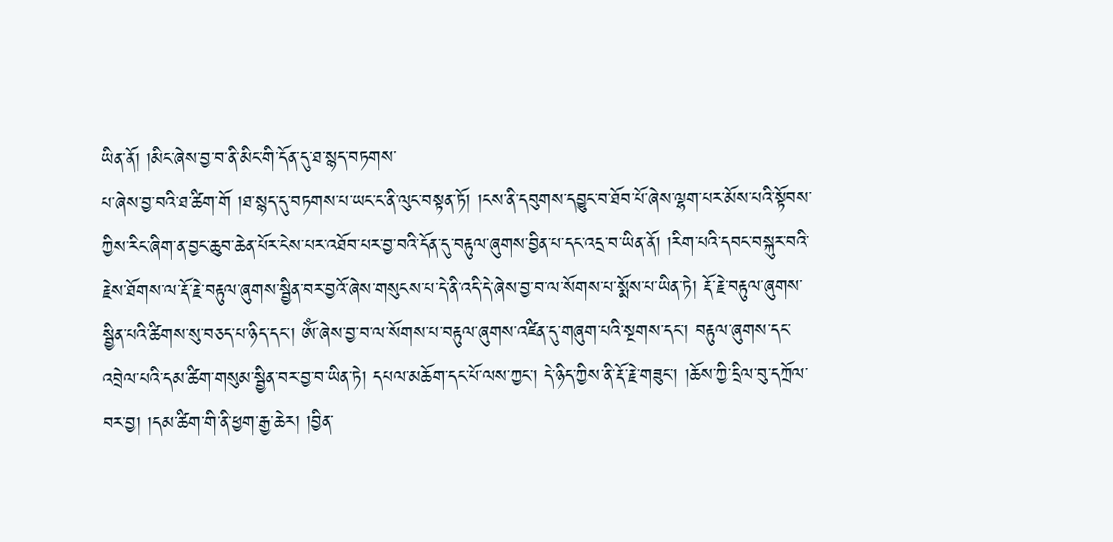ཡིན་ནོ། །མིང་ཞེས་བྱ་བ་ནི་མིང་གི་དོན་དུ་ཐ་སྙད་བཏགས་
པ་ཞེས་བྱ་བའི་ཐ་ཚིག་གོ །ཐ་སྙད་དུ་བཏགས་པ་ཡང་ང་ནི་ལུང་བསྟན་ཏོ། །ངས་ནི་དབུགས་དབྱུང་བ་ཐོབ་པོ་ཞེས་ལྷག་པར་མོས་པའི་སྟོབས་ཀྱིས་རིང་ཞིག་ན་བྱང་ཆུབ་ཆེན་པོར་ངེས་པར་འཐོབ་པར་བྱ་བའི་དོན་དུ་བརྟུལ་ཞུགས་བྱིན་པ་དང་འདྲ་བ་ཡིན་ནོ། །རིག་པའི་དབང་བསྐུར་བའི་རྗེས་ཐོགས་ལ་རྡོ་རྗེ་བརྟུལ་ཞུགས་སྦྱིན་བར་བྱའོ་ཞེས་གསུངས་པ་དེ་ནི་འདི་དེ་ཞེས་བྱ་བ་ལ་སོགས་པ་སྨོས་པ་ཡིན་ཏེ། རྡོ་རྗེ་བརྟུལ་ཞུགས་སྦྱིན་པའི་ཚིགས་སུ་བཅད་པ་ཉིད་དང་། ཨོཾ་ཞེས་བྱ་བ་ལ་སོགས་པ་བརྟུལ་ཞུགས་འཛིན་དུ་གཞུག་པའི་སྔགས་དང་། བརྟུལ་ཞུགས་དང་འབྲེལ་པའི་དམ་ཚིག་གསུམ་སྦྱིན་བར་བྱ་བ་ཡིན་ཏེ། དཔལ་མཆོག་དང་པོ་ལས་ཀྱང་། དེ་ཉིད་ཀྱིས་ནི་རྡོ་རྗེ་གཟུང་། །ཆོས་ཀྱི་དྲིལ་བུ་དཀྲོལ་བར་བྱ། །དམ་ཚིག་གི་ནི་ཕྱག་རྒྱ་ཆེར། །བྱིན་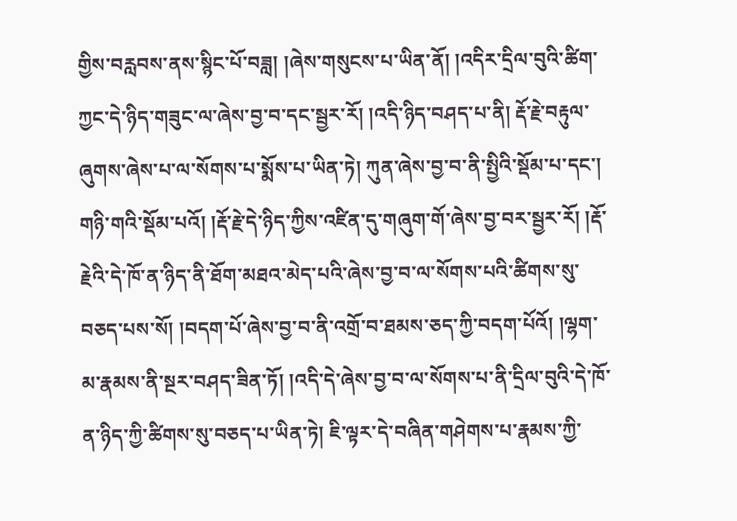གྱིས་བརླབས་ནས་སྙིང་པོ་བཟླ། །ཞེས་གསུངས་པ་ཡིན་ནོ། །འདིར་དྲིལ་བུའི་ཚིག་ཀྱང་དེ་ཉིད་གཟུང་ལ་ཞེས་བྱ་བ་དང་སྦྱར་རོ། །འདི་ཉིད་བཤད་པ་ནི། རྡོ་རྗེ་བརྟུལ་ཞུགས་ཞེས་པ་ལ་སོགས་པ་སྨོས་པ་ཡིན་ཏེ། ཀུན་ཞེས་བྱ་བ་ནི་སྤྱིའི་སྡོམ་པ་དང་། གཉི་གའི་སྡོམ་པའོ། །རྡོ་རྗེ་དེ་ཉིད་ཀྱིས་འཛིན་དུ་གཞུག་གོ་ཞེས་བྱ་བར་སྦྱར་རོ། །རྡོ་རྗེའི་དེ་ཁོ་ན་ཉིད་ནི་ཐོག་མཐའ་མེད་པའི་ཞེས་བྱ་བ་ལ་སོགས་པའི་ཚིགས་སུ་བཅད་པས་སོ། །བདག་པོ་ཞེས་བྱ་བ་ནི་འགྲོ་བ་ཐམས་ཅད་ཀྱི་བདག་པོའོ། །ལྷག་མ་རྣམས་ནི་སྔར་བཤད་ཟིན་ཏོ། །འདི་དེ་ཞེས་བྱ་བ་ལ་སོགས་པ་ནི་དྲིལ་བུའི་དེ་ཁོ་ན་ཉིད་ཀྱི་ཚིགས་སུ་བཅད་པ་ཡིན་ཏེ། ཇི་ལྟར་དེ་བཞིན་གཤེགས་པ་རྣམས་ཀྱི་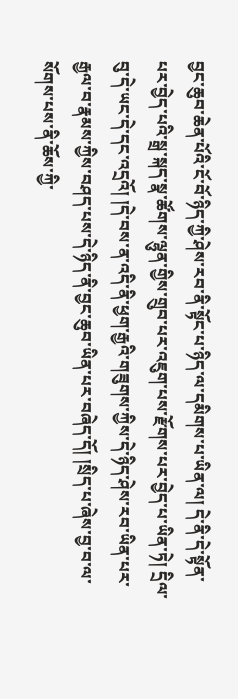བྱང་ཆུབ་ཆེན་པོའི་ངོ་བོ་ཉིད་ཀྱི་ཤེས་རབ་ནི་སྟོང་པ་ཉིད་ལ་དམིགས་པ་ཡིན་ལ། དེ་ནི་དེ་སྟོན་པར་བྱེད་པའི་སྒྲ་སྐད་སྣ་ཚོགས་ལྷུན་གྱིས་གྲུབ་པར་འཇུག་པས་རྫོགས་པར་བྱེད་པ་ཡིན་ཏེ། དྲིལ་བུ་དེ་ཡང་དེ་དང་འདྲའོ། །དེ་བས་ན་འདི་ནི་ཕྱག་རྒྱའི་གཟུགས་ཀྱིས་དེ་ཉིད་ཤེས་རབ་ཡིན་པར་རྒྱལ་བ་རྣམས་ཀྱིས་བཤད་པས་དེ་ཉིད་ནི་བྱང་ཆུབ་ཡིན་པར་བཞེད་དོ། །སྲིད་པ་ཞེས་བྱ་བ་ལ་སོགས་པས་ནི་ཆོས་ཀྱི་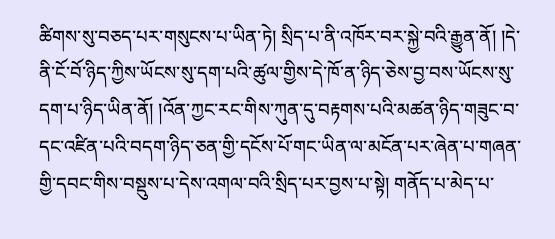ཚིགས་སུ་བཅད་པར་གསུངས་པ་ཡིན་ཏེ། སྲིད་པ་ནི་འཁོར་བར་སྐྱེ་བའི་རྒྱུན་ནོ། །དེ་ནི་ངོ་བོ་ཉིད་ཀྱིས་ཡོངས་སུ་དག་པའི་ཚུལ་གྱིས་དེ་ཁོ་ན་ཉིད་ཅེས་བྱ་བས་ཡོངས་སུ་
དག་པ་ཉིད་ཡིན་ནོ། །འོན་ཀྱང་རང་གིས་ཀུན་དུ་བརྟགས་པའི་མཚན་ཉིད་གཟུང་བ་དང་འཛིན་པའི་བདག་ཉིད་ཅན་གྱི་དངོས་པོ་གང་ཡིན་ལ་མངོན་པར་ཞེན་པ་གཞན་གྱི་དབང་གིས་བསྡུས་པ་དེས་འགལ་བའི་སྲིད་པར་བྱས་པ་སྟེ། གནོད་པ་མེད་པ་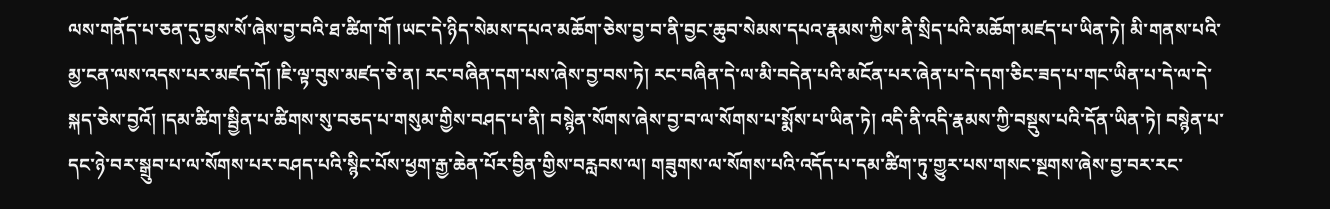ལས་གནོད་པ་ཅན་དུ་བྱས་སོ་ཞེས་བྱ་བའི་ཐ་ཚིག་གོ །ཡང་དེ་ཉིད་སེམས་དཔའ་མཆོག་ཅེས་བྱ་བ་ནི་བྱང་ཆུབ་སེམས་དཔའ་རྣམས་ཀྱིས་ནི་སྲིད་པའི་མཆོག་མཛད་པ་ཡིན་ཏེ། མི་གནས་པའི་མྱ་ངན་ལས་འདས་པར་མཛད་དོ། །ཇི་ལྟ་བུས་མཛད་ཅེ་ན། རང་བཞིན་དག་པས་ཞེས་བྱ་བས་ཏེ། རང་བཞིན་དེ་ལ་མི་བདེན་པའི་མངོན་པར་ཞེན་པ་དེ་དག་ཅིང་ཟད་པ་གང་ཡིན་པ་དེ་ལ་དེ་སྐད་ཅེས་བྱའོ། །དམ་ཚིག་སྦྱིན་པ་ཚིགས་སུ་བཅད་པ་གསུམ་གྱིས་བཤད་པ་ནི། བསྙེན་སོགས་ཞེས་བྱ་བ་ལ་སོགས་པ་སྨོས་པ་ཡིན་ཏེ། འདི་ནི་འདི་རྣམས་ཀྱི་བསྡུས་པའི་དོན་ཡིན་ཏེ། བསྙེན་པ་དང་ཉེ་བར་སྒྲུབ་པ་ལ་སོགས་པར་བཤད་པའི་སྙིང་པོས་ཕྱག་རྒྱ་ཆེན་པོར་བྱིན་གྱིས་བརླབས་ལ། གཟུགས་ལ་སོགས་པའི་འདོད་པ་དམ་ཚིག་ཏུ་གྱུར་པས་གསང་སྔགས་ཞེས་བྱ་བར་རང་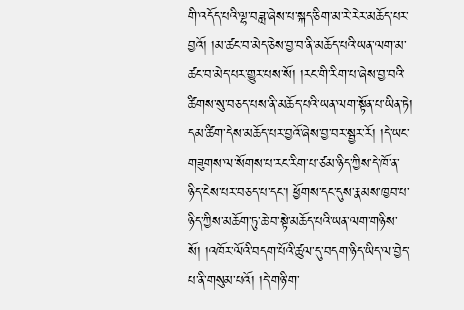གི་འདོད་པའི་ལྷ་བཟླ་ཞེས་པ་སྐད་ཅིག་མ་རེ་རེར་མཆོད་པར་བྱའོ། །མ་ཚང་བ་མེད་ཅེས་བྱ་བ་ནི་མཆོད་པའི་ཡན་ལག་མ་ཚང་བ་མེད་པར་གྱུར་པས་སོ། །རང་གི་རིག་པ་ཞེས་བྱ་བའི་ཚིགས་སུ་བཅད་པས་ནི་མཆོད་པའི་ཡན་ལག་སྟོན་པ་ཡིན་ཏེ། དམ་ཚིག་དེས་མཆོད་པར་བྱའོ་ཞེས་བྱ་བར་སྦྱར་རོ། །དེ་ཡང་གཟུགས་ལ་སོགས་པ་རང་རིག་པ་ཙམ་ཉིད་ཀྱིས་དེ་ཁོ་ན་ཉིད་ངེས་པར་བཅད་པ་དང་། ཕྱོགས་དང་དུས་རྣམས་ཁྱབ་པ་ཉིད་ཀྱིས་མཆོག་ཏུ་ཆེ་བ་སྟེ་མཆོད་པའི་ཡན་ལག་གཉིས་སོ། །འཁོར་ལོའི་བདག་པོའི་ཚུལ་དུ་བདག་ཉིད་ཡིད་ལ་བྱེད་པ་ནི་གསུམ་པའོ། །དེ་གཉི་ག་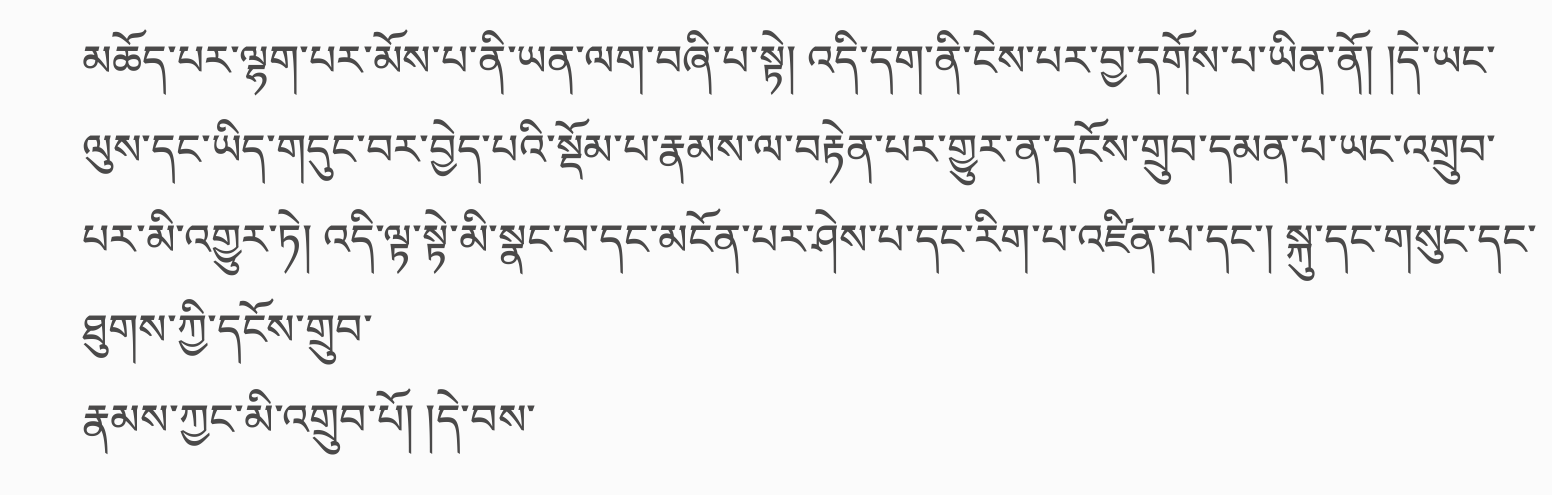མཆོད་པར་ལྷག་པར་མོས་པ་ནི་ཡན་ལག་བཞི་པ་སྟེ། འདི་དག་ནི་ངེས་པར་བྱ་དགོས་པ་ཡིན་ནོ། །དེ་ཡང་ལུས་དང་ཡིད་གདུང་བར་བྱེད་པའི་སྡོམ་པ་རྣམས་ལ་བརྟེན་པར་གྱུར་ན་དངོས་གྲུབ་དམན་པ་ཡང་འགྲུབ་པར་མི་འགྱུར་ཏེ། འདི་ལྟ་སྟེ་མི་སྣང་བ་དང་མངོན་པར་ཤེས་པ་དང་རིག་པ་འཛིན་པ་དང་། སྐུ་དང་གསུང་དང་ཐུགས་ཀྱི་དངོས་གྲུབ་
རྣམས་ཀྱང་མི་འགྲུབ་པོ། །དེ་བས་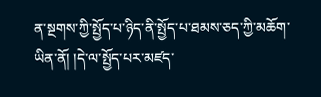ན་སྔགས་ཀྱི་སྤྱོད་པ་ཉིད་ནི་སྤྱོད་པ་ཐམས་ཅད་ཀྱི་མཆོག་ཡིན་ནོ། །དེ་ལ་སྤྱོད་པར་མཛད་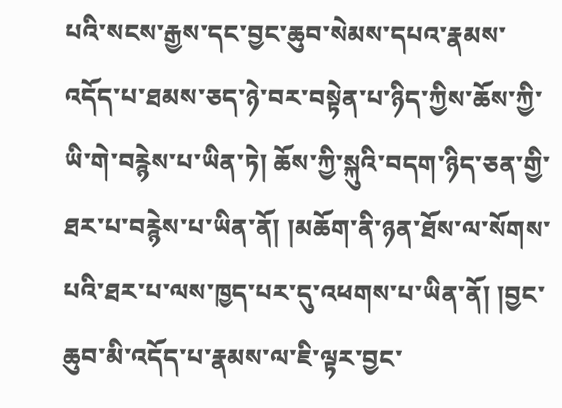པའི་སངས་རྒྱས་དང་བྱང་ཆུབ་སེམས་དཔའ་རྣམས་འདོད་པ་ཐམས་ཅད་ཉེ་བར་བསྟེན་པ་ཉིད་ཀྱིས་ཆོས་ཀྱི་ཡི་གེ་བརྙེས་པ་ཡིན་ཏེ། ཆོས་ཀྱི་སྐུའི་བདག་ཉིད་ཅན་གྱི་ཐར་པ་བརྙེས་པ་ཡིན་ནོ། །མཆོག་ནི་ཉན་ཐོས་ལ་སོགས་པའི་ཐར་པ་ལས་ཁྱད་པར་དུ་འཕགས་པ་ཡིན་ནོ། །བྱང་ཆུབ་མི་འདོད་པ་རྣམས་ལ་ཇི་ལྟར་བྱང་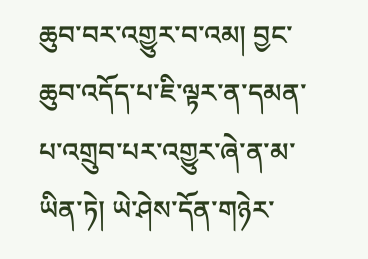ཆུབ་བར་འགྱུར་བ་འམ། བྱང་ཆུབ་འདོད་པ་ཇི་ལྟར་ན་དམན་པ་འགྲུབ་པར་འགྱུར་ཞེ་ན་མ་ཡིན་ཏེ། ཡེ་ཤེས་དོན་གཉེར་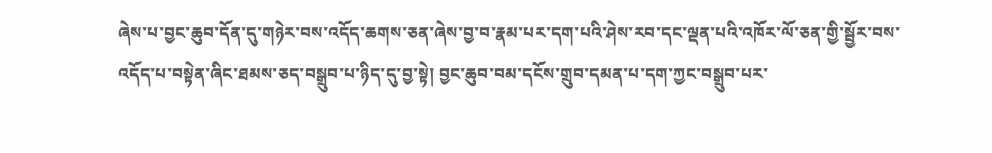ཞེས་པ་བྱང་ཆུབ་དོན་དུ་གཉེར་བས་འདོད་ཆགས་ཅན་ཞེས་བྱ་བ་རྣམ་པར་དག་པའི་ཤེས་རབ་དང་ལྡན་པའི་འཁོར་ལོ་ཅན་གྱི་སྦྱོར་བས་འདོད་པ་བསྟེན་ཞིང་ཐམས་ཅད་བསྒྲུབ་པ་ཉིད་དུ་བྱ་སྟེ། བྱང་ཆུབ་བམ་དངོས་གྲུབ་དམན་པ་དག་ཀྱང་བསྒྲུབ་པར་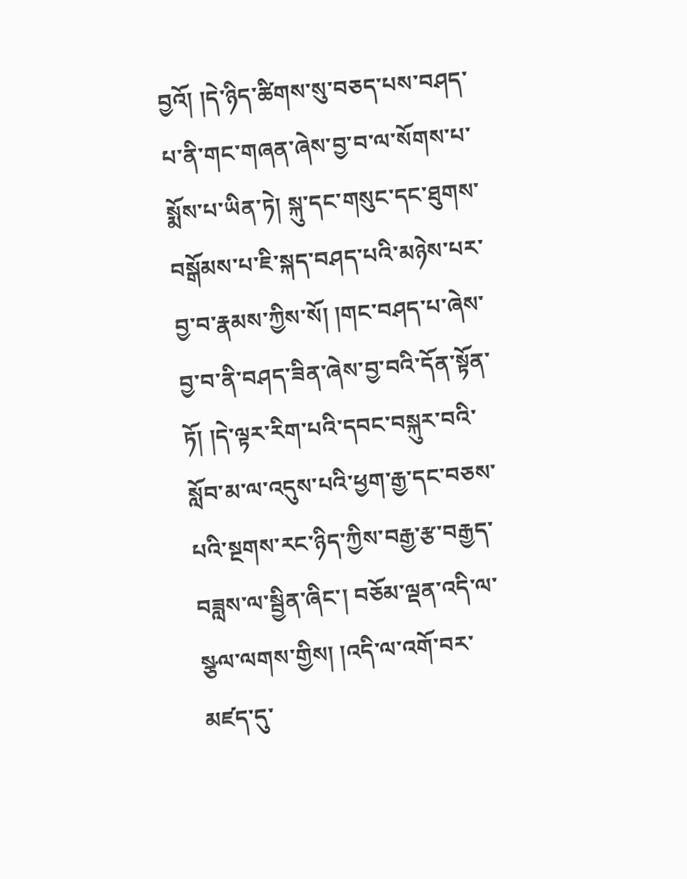བྱའོ། །དེ་ཉིད་ཚིགས་སུ་བཅད་པས་བཤད་པ་ནི་གང་གཞན་ཞེས་བྱ་བ་ལ་སོགས་པ་སྨོས་པ་ཡིན་ཏེ། སྐུ་དང་གསུང་དང་ཐུགས་བསྒོམས་པ་ཇི་སྐད་བཤད་པའི་མཉེས་པར་བྱ་བ་རྣམས་ཀྱིས་སོ། །གང་བཤད་པ་ཞེས་བྱ་བ་ནི་བཤད་ཟིན་ཞེས་བྱ་བའི་དོན་སྟོན་ཏོ། །དེ་ལྟར་རིག་པའི་དབང་བསྐུར་བའི་སློབ་མ་ལ་འདུས་པའི་ཕྱག་རྒྱ་དང་བཅས་པའི་སྔགས་རང་ཉིད་ཀྱིས་བརྒྱ་རྩ་བརྒྱད་བཟླས་ལ་སྦྱིན་ཞིང་། བཅོམ་ལྡན་འདི་ལ་སྩལ་ལགས་གྱིས། །འདི་ལ་འགོ་བར་མཛད་དུ་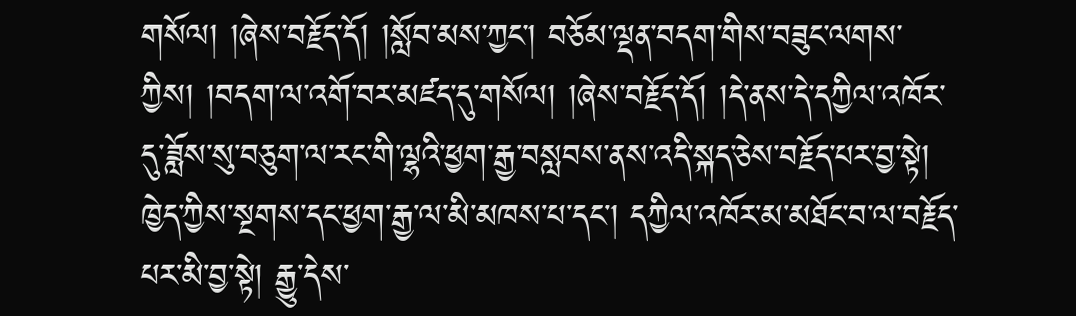གསོལ། །ཞེས་བརྗོད་དོ། །སློབ་མས་ཀྱང་། བཅོམ་ལྡན་བདག་གིས་བཟུང་ལགས་ཀྱིས། །བདག་ལ་འགོ་བར་མཛད་དུ་གསོལ། །ཞེས་བརྗོད་དོ། །དེ་ནས་དེ་དཀྱིལ་འཁོར་དུ་ཟློས་སུ་བཅུག་ལ་རང་གི་ལྷའི་ཕྱག་རྒྱ་བསླབས་ནས་འདི་སྐད་ཅེས་བརྗོད་པར་བྱ་སྟེ། ཁྱེད་ཀྱིས་སྔགས་དང་ཕྱག་རྒྱ་ལ་མི་མཁས་པ་དང་། དཀྱིལ་འཁོར་མ་མཐོང་བ་ལ་བརྗོད་པར་མི་བྱ་སྟེ། རྒྱུ་དེས་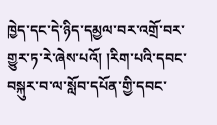ཁྱེད་དང་དེ་ཉིད་དམྱལ་བར་འགྲོ་བར་གྱུར་ཏ་རེ་ཞེས་པའོ། །རིག་པའི་དབང་བསྐུར་བ་ལ་སློབ་དཔོན་གྱི་དབང་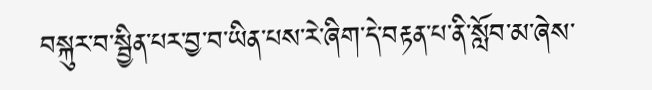བསྐུར་བ་སྦྱིན་པར་བྱ་བ་ཡིན་པས་རེ་ཞིག་དེ་བརྟན་པ་ནི་སློབ་མ་ཞེས་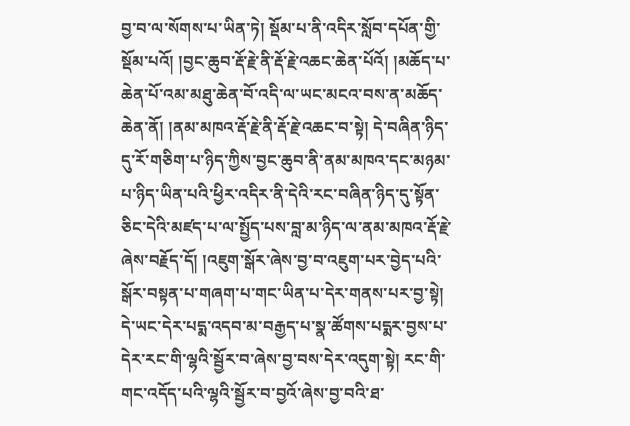བྱ་བ་ལ་སོགས་པ་ཡིན་ཏེ། སྡོམ་པ་ནི་འདིར་སློབ་དཔོན་གྱི་སྡོམ་པའོ། །བྱང་ཆུབ་རྡོ་རྗེ་ནི་རྡོ་རྗེ་འཆང་ཆེན་པོའོ། །མཆོད་པ་
ཆེན་པོ་འམ་མཐུ་ཆེན་བོ་འདི་ལ་ཡང་མངའ་བས་ན་མཆོད་ཆེན་ནོ། །ནམ་མཁའ་རྡོ་རྗེ་ནི་རྡོ་རྗེ་འཆང་བ་སྟེ། དེ་བཞིན་ཉིད་དུ་རོ་གཅིག་པ་ཉིད་ཀྱིས་བྱང་ཆུབ་ནི་ནམ་མཁའ་དང་མཉམ་པ་ཉིད་ཡིན་པའི་ཕྱིར་འདིར་ནི་དེའི་རང་བཞིན་ཉིད་དུ་སྟོན་ཅིང་དེའི་མཛད་པ་ལ་སྤྱོད་པས་བླ་མ་ཉིད་ལ་ནམ་མཁའ་རྡོ་རྗེ་ཞེས་བརྗོད་དོ། །འཇུག་སྒོར་ཞེས་བྱ་བ་འཇུག་པར་བྱེད་པའི་སྒོར་བསྟན་པ་གཞག་པ་གང་ཡིན་པ་དེར་གནས་པར་བྱ་སྟེ། དེ་ཡང་དེར་པདྨ་འདབ་མ་བརྒྱད་པ་སྣ་ཚོགས་པདྨར་བྱས་པ་དེར་རང་གི་ལྷའི་སྦྱོར་བ་ཞེས་བྱ་བས་དེར་འདུག་སྟེ། རང་གི་གང་འདོད་པའི་ལྷའི་སྦྱོར་བ་བྱའོ་ཞེས་བྱ་བའི་ཐ་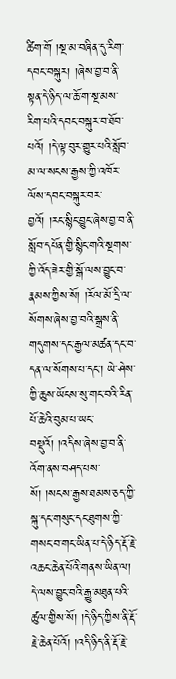ཚིག་གོ །སྔ་མ་བཞིན་དུ་རིག་དབང་བསྐུར། །ཞེས་བྱ་བ་ནི་སྟན་དེ་ཉིད་ལ་ཆོ་ག་སྔ་མས་རིག་པའི་དབང་བསྐུར་བ་ཐོབ་པའོ། །དེ་ལྟ་བུར་གྱུར་པའི་སློབ་མ་ལ་སངས་རྒྱས་ཀྱི་འཁོར་ལོས་དབང་བསྐུར་བར་བྱའོ། །རང་སྙིང་བྱུང་ཞེས་བྱ་བ་ནི་སློབ་དཔོན་གྱི་སྙིང་གའི་སྔགས་ཀྱི་འོད་ཟེར་གྱི་སྒོ་ལས་བྱུང་བ་རྣམས་ཀྱིས་སོ། །རོལ་མོ་དྲི་ལ་སོགས་ཞེས་བྱ་བའི་སྒྲས་ནི་གདུགས་དང་རྒྱལ་མཚན་དང་བ་དན་ལ་སོགས་པ་དང་། ཡེ་ཤེས་ཀྱི་ཆུས་ཡོངས་སུ་གང་བའི་རིན་པོ་ཆེའི་བུམ་པ་ཡང་བསྡུའོ། །འདིས་ཞེས་བྱ་བ་ནི་འོག་ནས་བཤད་པས་སོ། །སངས་རྒྱས་ཐམས་ཅད་ཀྱི་སྐུ་དང་གསུང་དང་ཐུགས་ཀྱི་གསང་བ་གང་ཡིན་པ་དེ་ཉིད་རྡོ་རྗེ་འཆང་ཆེན་པོའི་གནས་ཡིན་ལ། དེ་ལས་བྱུང་བའི་རྒྱུ་མཐུན་པའི་ཚུལ་གྱིས་སོ། །དེ་ཉིད་ཀྱིས་ནི་རྡོ་རྗེ་ཆེན་པོའོ། །འདི་ཉིད་ནི་རྡོ་རྗེ་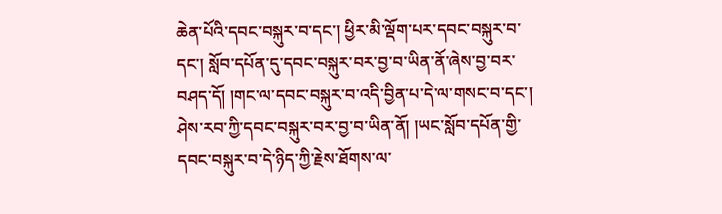ཆེན་པོའི་དབང་བསྐུར་བ་དང་། ཕྱིར་མི་ལྡོག་པར་དབང་བསྐུར་བ་དང་། སློབ་དཔོན་དུ་དབང་བསྐུར་བར་བྱ་བ་ཡིན་ནོ་ཞེས་བྱ་བར་བཤད་དོ། །གང་ལ་དབང་བསྐུར་བ་འདི་བྱིན་པ་དེ་ལ་གསང་བ་དང་། ཤེས་རབ་ཀྱི་དབང་བསྐུར་བར་བྱ་བ་ཡིན་ནོ། །ཡང་སློབ་དཔོན་གྱི་དབང་བསྐུར་བ་དེ་ཉིད་ཀྱི་རྗེས་ཐོགས་ལ་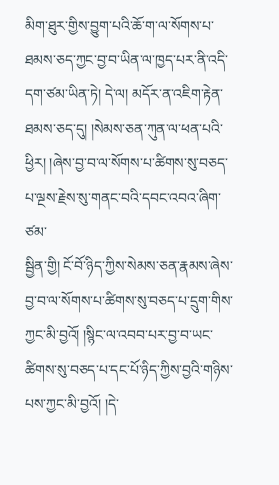མིག་ཐུར་གྱིས་བྱུག་པའི་ཆོ་ག་ལ་སོགས་པ་ཐམས་ཅད་ཀྱང་བྱ་བ་ཡིན་ལ་ཁྱད་པར་ནི་འདི་དག་ཙམ་ཡིན་ཏེ། དེ་ལ། མདོར་ན་འཇིག་རྟེན་ཐམས་ཅད་དུ། །སེམས་ཅན་ཀུན་ལ་ཕན་པའི་ཕྱིར། །ཞེས་བྱ་བ་ལ་སོགས་པ་ཚིགས་སུ་བཅད་པ་ལྔས་རྗེས་སུ་གནང་བའི་དབང་འབའ་ཞིག་ཙམ་
སྦྱིན་གྱི། ངོ་བོ་ཉིད་ཀྱིས་སེམས་ཅན་རྣམས་ཞེས་བྱ་བ་ལ་སོགས་པ་ཚིགས་སུ་བཅད་པ་དྲུག་གིས་ཀྱང་མི་བྱའོ། །སྙིང་ལ་འབབ་པར་བྱ་བ་ཡང་ཚིགས་སུ་བཅད་པ་དང་པོ་ཉིད་ཀྱིས་བྱའི་གཉིས་པས་ཀྱང་མི་བྱའོ། །དེ་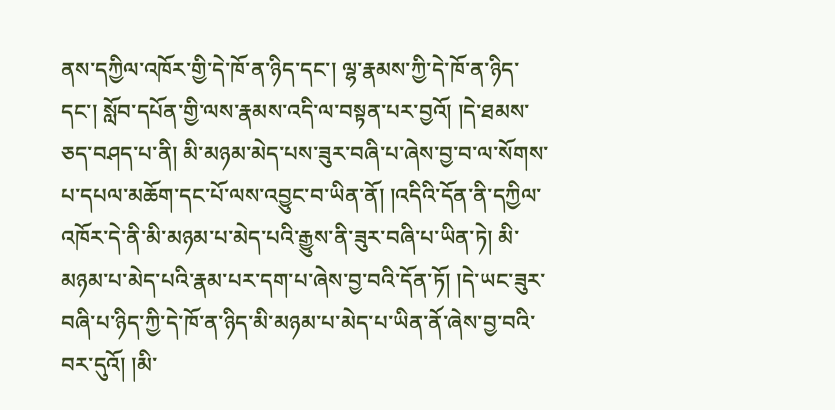ནས་དཀྱིལ་འཁོར་གྱི་དེ་ཁོ་ན་ཉིད་དང་། ལྷ་རྣམས་ཀྱི་དེ་ཁོ་ན་ཉིད་དང་། སློབ་དཔོན་གྱི་ལས་རྣམས་འདི་ལ་བསྟན་པར་བྱའོ། །དེ་ཐམས་ཅད་བཤད་པ་ནི། མི་མཉམ་མེད་པས་ཟུར་བཞི་པ་ཞེས་བྱ་བ་ལ་སོགས་པ་དཔལ་མཆོག་དང་པོ་ལས་འབྱུང་བ་ཡིན་ནོ། །འདིའི་དོན་ནི་དཀྱིལ་འཁོར་དེ་ནི་མི་མཉམ་པ་མེད་པའི་རྒྱུས་ནི་ཟུར་བཞི་པ་ཡིན་ཏེ། མི་མཉམ་པ་མེད་པའི་རྣམ་པར་དག་པ་ཞེས་བྱ་བའི་དོན་ཏོ། །དེ་ཡང་ཟུར་བཞི་པ་ཉིད་ཀྱི་དེ་ཁོ་ན་ཉིད་མི་མཉམ་པ་མེད་པ་ཡིན་ནོ་ཞེས་བྱ་བའི་བར་དུའོ། །མི་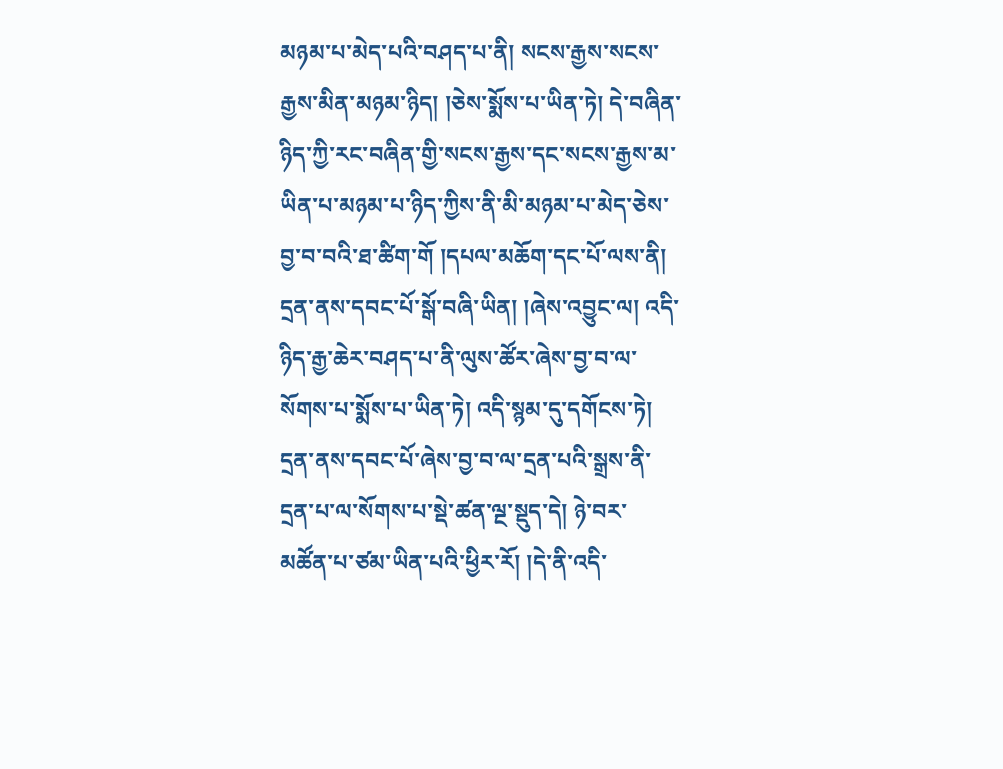མཉམ་པ་མེད་པའི་བཤད་པ་ནི། སངས་རྒྱས་སངས་རྒྱས་མིན་མཉམ་ཉིད། །ཅེས་སྨོས་པ་ཡིན་ཏེ། དེ་བཞིན་ཉིད་ཀྱི་རང་བཞིན་གྱི་སངས་རྒྱས་དང་སངས་རྒྱས་མ་ཡིན་པ་མཉམ་པ་ཉིད་ཀྱིས་ནི་མི་མཉམ་པ་མེད་ཅེས་བྱ་བ་བའི་ཐ་ཚིག་གོ །དཔལ་མཆོག་དང་པོ་ལས་ནི། དྲན་ནས་དབང་པོ་སྒོ་བཞི་ཡིན། །ཞེས་འབྱུང་ལ། འདི་ཉིད་རྒྱ་ཆེར་བཤད་པ་ནི་ལུས་ཚོར་ཞེས་བྱ་བ་ལ་སོགས་པ་སྨོས་པ་ཡིན་ཏེ། འདི་སྙམ་དུ་དགོངས་ཏེ། དྲན་ནས་དབང་པོ་ཞེས་བྱ་བ་ལ་དྲན་པའི་སྒྲས་ནི་དྲན་པ་ལ་སོགས་པ་སྡེ་ཚན་ལྔ་སྡུད་དེ། ཉེ་བར་མཚོན་པ་ཙམ་ཡིན་པའི་ཕྱིར་རོ། །དེ་ནི་འདི་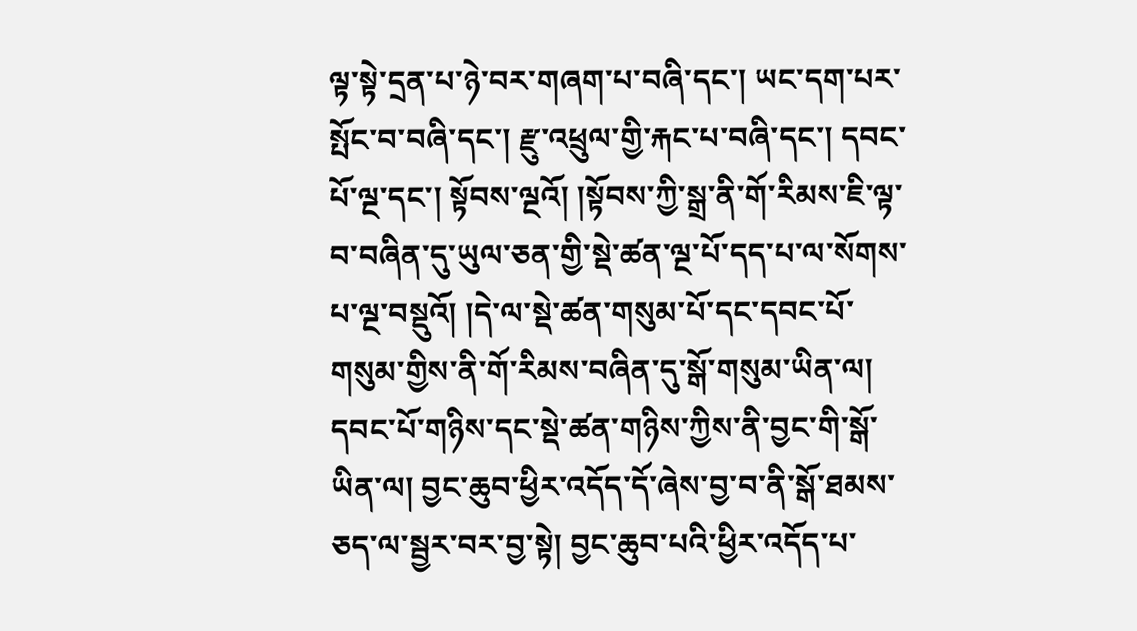ལྟ་སྟེ་དྲན་པ་ཉེ་བར་གཞག་པ་བཞི་དང་། ཡང་དག་པར་སྤོང་བ་བཞི་དང་། རྫུ་འཕྲུལ་གྱི་རྐང་པ་བཞི་དང་། དབང་པོ་ལྔ་དང་། སྟོབས་ལྔའོ། །སྟོབས་ཀྱི་སྒྲ་ནི་གོ་རིམས་ཇི་ལྟ་བ་བཞིན་དུ་ཡུལ་ཅན་གྱི་སྡེ་ཚན་ལྔ་པོ་དད་པ་ལ་སོགས་པ་ལྔ་བསྡུའོ། །དེ་ལ་སྡེ་ཚན་གསུམ་པོ་དང་དབང་པོ་གསུམ་གྱིས་ནི་གོ་རིམས་བཞིན་དུ་སྒོ་གསུམ་ཡིན་ལ། དབང་པོ་གཉིས་དང་སྡེ་ཚན་གཉིས་ཀྱིས་ནི་བྱང་གི་སྒོ་ཡིན་ལ། བྱང་ཆུབ་ཕྱིར་འདོད་དོ་ཞེས་བྱ་བ་ནི་སྒོ་ཐམས་ཅད་ལ་སྦྱར་བར་བྱ་སྟེ། བྱང་ཆུབ་པའི་ཕྱིར་འདོད་པ་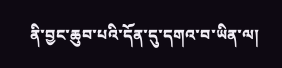ནི་བྱང་ཆུབ་པའི་དོན་དུ་དགའ་བ་ཡིན་ལ།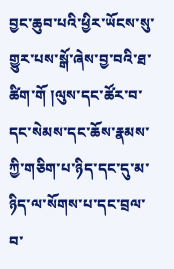བྱང་ཆུབ་པའི་ཕྱིར་ཡོངས་སུ་གྱུར་པས་སྒོ་ཞེས་བྱ་བའི་ཐ་ཚིག་གོ །ལུས་དང་ཚོར་བ་དང་སེམས་དང་ཆོས་རྣམས་ཀྱི་གཅིག་པ་ཉིད་དང་དུ་མ་ཉིད་ལ་སོགས་པ་དང་བྲལ་བ་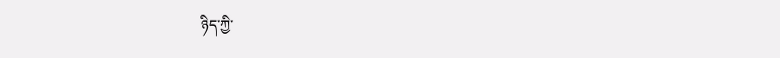ཉིད་ཀྱི་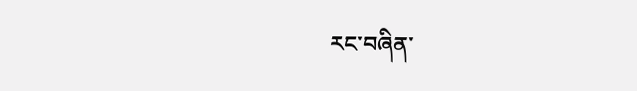རང་བཞིན་